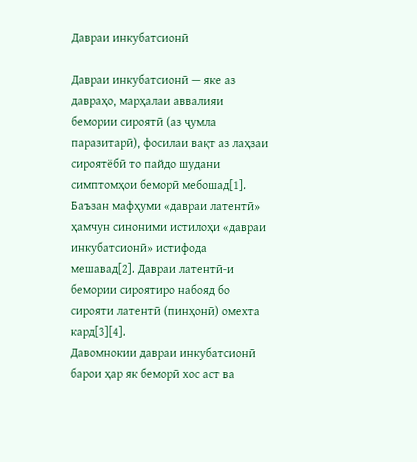Давраи инкубатсионӣ

Давраи инкубатсионӣ — яке аз давраҳо, марҳалаи аввалияи бемории сироятӣ (аз ҷумла паразитарӣ), фосилаи вақт аз лаҳзаи сироятёбӣ то пайдо шудани симптомҳои беморӣ мебошад[1].
Баъзан мафҳуми «давраи латентӣ» ҳамчун синоними истилоҳи «давраи инкубатсионӣ» истифода мешавад[2]. Давраи латентӣ-и бемории сироятиро набояд бо сирояти латентӣ (пинҳонӣ) омехта кард[3][4].
Давомнокии давраи инкубатсионӣ барои ҳар як беморӣ хос аст ва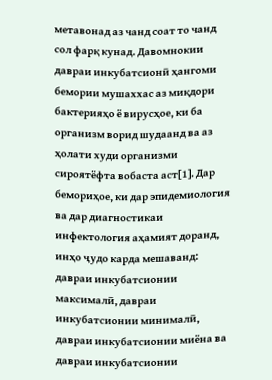метавонад аз чанд соат то чанд сол фарқ кунад. Давомнокии давраи инкубатсионӣ ҳангоми бемории мушаххас аз миқдори бактерияҳо ё вирусҳое, ки ба организм ворид шудаанд ва аз ҳолати худи организми сироятёфта вобаста аст[1]. Дар бемориҳое, ки дар эпидемиология ва дар диагностикаи инфектология аҳамият доранд, инҳо ҷудо карда мешаванд: давраи инкубатсионии максималӣ, давраи инкубатсионии минималӣ, давраи инкубатсионии миёна ва давраи инкубатсионии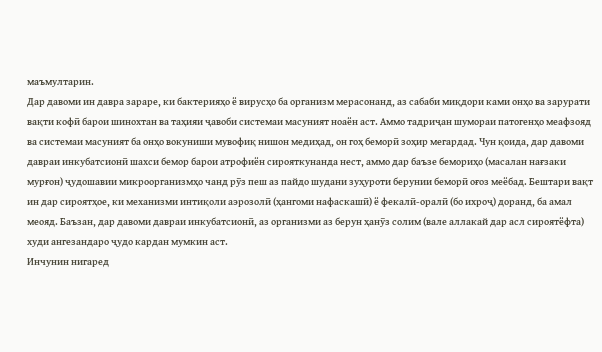маъмултарин.
Дар давоми ин давра зараре, ки бактерияҳо ё вирусҳо ба организм мерасонанд, аз сабаби миқдори ками онҳо ва зарурати вақти кофӣ барои шинохтан ва таҳияи ҷавоби системаи масуният ноаён аст. Аммо тадриҷан шумораи патогенҳо меафзояд ва системаи масуният ба онҳо вокуниши мувофиқ нишон медиҳад, он гоҳ беморӣ зоҳир мегардад. Чун қоида, дар давоми давраи инкубатсионӣ шахси бемор барои атрофиён сирояткунанда нест, аммо дар баъзе бемориҳо (масалан нағзаки мурғон) ҷудошавии микроорганизмҳо чанд рӯз пеш аз пайдо шудани зуҳуроти берунии беморӣ оғоз меёбад. Бештари вақт ин дар сироятҳое, ки механизми интиқоли аэрозолӣ (ҳангоми нафаскашӣ) ё фекалӣ-оралӣ (бо ихроҷ) доранд, ба амал меояд. Баъзан, дар давоми давраи инкубатсионӣ, аз организми аз берун ҳанӯз солим (вале аллакай дар асл сироятёфта) худи ангезандаро ҷудо кардан мумкин аст.
Инчунин нигаред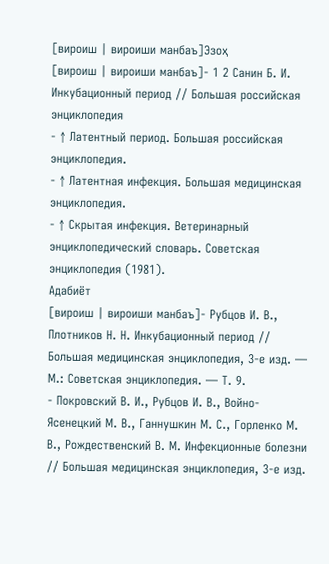[вироиш | вироиши манбаъ]Эзоҳ
[вироиш | вироиши манбаъ]- 1 2 Санин Б. И. Инкубационный период // Большая российская энциклопедия
- ↑ Латентный период. Большая российская энциклопедия.
- ↑ Латентная инфекция. Большая медицинская энциклопедия.
- ↑ Скрытая инфекция. Ветеринарный энциклопедический словарь. Советская энциклопедия (1981).
Адабиёт
[вироиш | вироиши манбаъ]- Рубцов И. В., Плотников Н. Н. Инкубационный период // Большая медицинская энциклопедия, 3-е изд. — М.: Советская энциклопедия. — Т. 9.
- Покровский В. И., Рубцов И. В., Войно-Ясенецкий М. В., Ганнушкин М. С., Горленко М. В., Рождественский В. М. Инфекционные болезни // Большая медицинская энциклопедия, 3-е изд.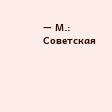— М.: Советская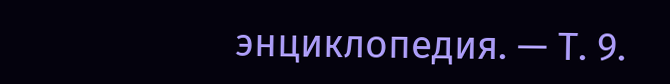энциклопедия. — Т. 9.